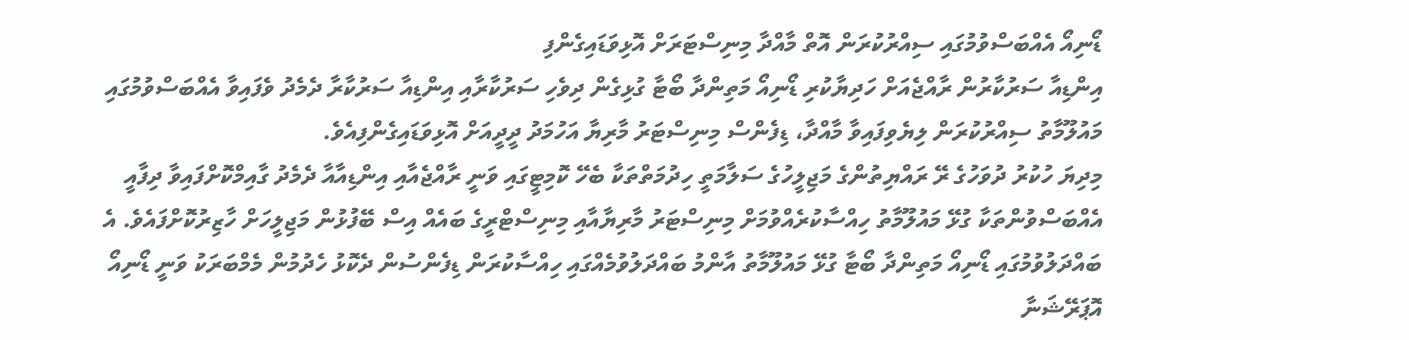ޑޯނިއޯ އެއްބަސްވުމުގައި ސިއްރުކުރަން އޮތް މާއްދާ މިނިސްޓަރަށް އޮޅިވަޑައިގެންފި
އިންޑިއާ ސަރުކާރުން ރާއްޖެއަށް ހަދިޔާކުރި ޑޯނިއޯ މަތިންދާ ބޯޓާ ގުޅިގެން ދިވެހި ސަރުކާރާއި އިންޑިއާ ސަރުކާރާ ދެމެދު ވެފައިވާ އެއްބަސްވުމުގައި މައުލޫމާތު ސިއްރުކުރަން ލިޔެވިފައިވާ މާއްދާ، ޑިފެންސް މިނިސްޓަރު މާރިޔާ އަހުމަދު ދީދީއަށް އޮޅިވަޑައިގެންފިއެވެ.
މިދިޔަ ހުކުރު ދުވަހުގެ ރޭ ރައްޔިތުންގެ މަޖިލީހުގެ ސަލާމަތީ ހިދުމަތްތަކާ ބެހޭ ކޮމިޓީގައި ވަނީ ރާއްޖެއާއި އިންޑިއާއާ ދެމެދު ގާއިމްކޮށްފައިވާ ދިފާއީ އެއްބަސްވުންތަކާ ގުޅޭ މައުލޫމާތު ހިއްސާކުރެއްވުމަށް މިނިސްޓަރު މާރިޔާއާއި މިނިސްޓްރީގެ ބައެއް އިސް ބޭފުޅުން މަޖިލީހަށް ހާޒިރުކޮށްފައެވެ. އެ ބައްދަލުވުމުގައި ޑޯނިއޯ މަތިންދާ ބޯޓާ ގުޅޭ މައުލޫމާތު އާންމު ބައްދަލުވުމެއްގައި ހިއްސާކުރަން ޑިފެންސުން ދެކޮޅު ހެދުމުން މެމްބަރަކު ވަނީ ޑޯނިއޯ އޮޕަރޭޝަނާ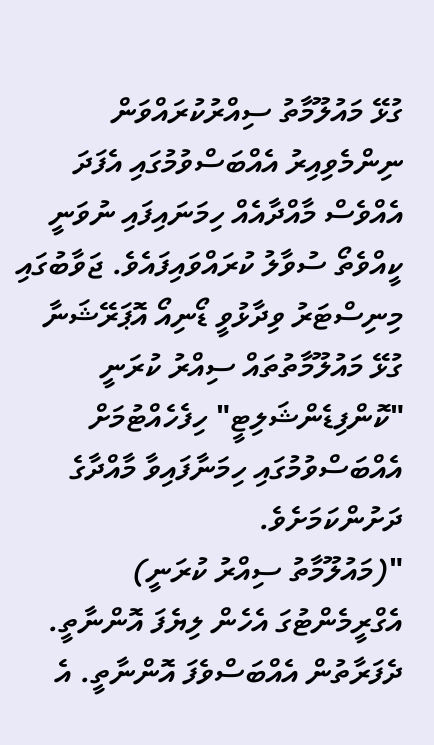ގުޅޭ މައުލޫމާތު ސިއްރުކުރައްވަން ނިންމެވިއިރު އެއްބަސްވުމުގައި އެފަދަ އެއްވެސް މާއްދާއެއް ހިމަނައިފައި ނުވަނީ ކީއްވެތޯ ސުވާލު ކުރައްވައިފައެވެ. ޖަވާބުގައި މިނިސްޓަރު ވިދާޅުވީ ޑޯނިއޯ އޮޕަރޭޝަނާ ގުޅޭ މައުލޫމާތުތައް ސިއްރު ކުރަނީ "ކޮންފިޑެންޝަލިޓީ" ހިފެހެއްޓުމަށް އެއްބަސްވުމުގައި ހިމަނާފައިވާ މާއްދާގެ ދަށުންކަމަށެވެ.
"(މައުލޫމާތު ސިއްރު ކުރަނީ) އެގްރީމެންޓުގަ އެހެން ލިޔެފަ އޮންނާތީ. ދެފަރާތުން އެއްބަސްވެފަ އޮންނާތީ. އެ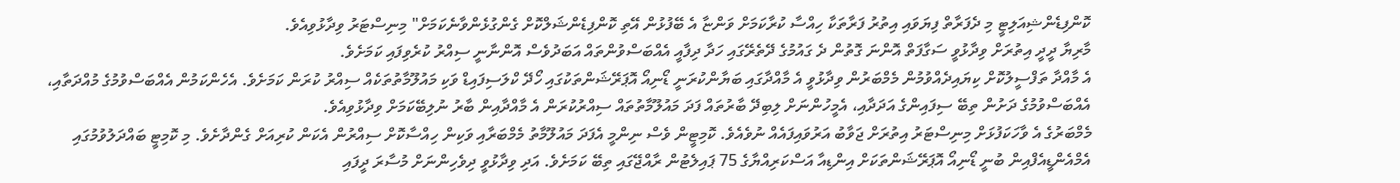ކޮންފިޑެންޝިއަލިޓީ މި ދެފަރާތް ފިޔަވައި އިތުރު ފަރާތަކާ ހިއްސާ ކުރާކަމަށް ވަންޏާ އެ ބޭފުޅުން އޭތި ކޮންފިޑެންޝަލްކޮށް ގެންގުޅެންވާނެކަމަށް" މިނިސްޓަރު ވިދާޅުވިއެވެ.
މާރިޔާ ދީދީ އިތުރަށް ވިދާޅުވީ ސަގާފަތް އޮންނަ ގޮތުން ދެ ގައުމުގެ ދޭތެރޭގައި ހަދާ ދިފާއީ އެއްބަސްވުންތައް އަބަދުވެސް އޮންނާނީ ސިއްރު ކުރެވިފައި ކަމަށެވެ.
އެ މާއްދާ ތަފްސީލުކޮށް ކިޔައިދެއްވުމުން މެމްބަރުން ވިދާޅުވީ އެ މާއްދާގައި ބަޔާންކުރަނީ ޑޯނިއޯ އޮޕަރޭޝަންތަކުގައި ހޯދޭ ކްލަސިފައިޑް ވަކި މައުލޫމާތުތަކެއް ސިއްރު ކުރަން ކަމަށެވެ. އެހެންކަމުން އެއްބަސްވުމުގެ މުއްދަތާއި، އެއްބަސްވުމުގެ ދަށުން ތިބޭ ސިފައިންގެ އަދަދާއި، އެމީހުންނަށް ލިބިދޭ ބާރުތައް ފަދަ މައުލޫމާތުތައް ސިއްރުކުރަން އެ މާއްދާއިން ބާރު ނުލިބޭކަމަށް ވިދާޅުވިއެވެ.
މެމްބަރުގެ އެ ވާހަކަފުޅަށް މިނިސްޓަރު އިތުރަށް ޖަވާބު އަރުވައިފައެއް ނުވެއެވެ. ކޮމިޓީން ވެސް ނިންމީ އެފަދަ މައުލޫމާތު މެމްބަރާއި ވަކިން ހިއްސާކޮށް ސިއްރުން އެކަން ކުރިއަށް ގެންދާށެވެ. މި ކޮމިޓީ ބައްދަލުވުމުގައި އެމްއެންޑީއެފްއިން ބުނީ ޑޯނިއޯ އޮޕަރޭޝަންތަކަށް އިންޑިއާ އަސްކަރިއްޔާގެ 75 ޕައިލެޓުން ރާއްޖޭގައި ތިބޭ ކަމަށެވެ. އަދި ވިދާޅުވީ ދިވެހިންނަށް މުސާރަ ދީފައި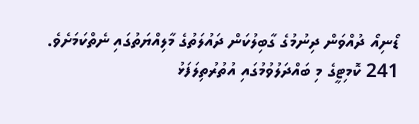ޑޯނިއޯ ދުއްވަން ދިނުމުގެ ގާބިލުކަން ދައުލަތުގެ މާލިއްޔަތުގައި ނެތްކަމަށެވެ.
241 ކޮމިޓީގެ މި ބައްދަލުވުމުގައި އުތުރުތިލަފަޅު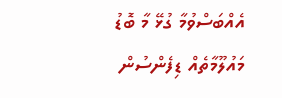އެއްބަސްވުމާ ގުޅޭ މާ ބޮޑު މައުލޫމާތެއް ޑިފެންސުން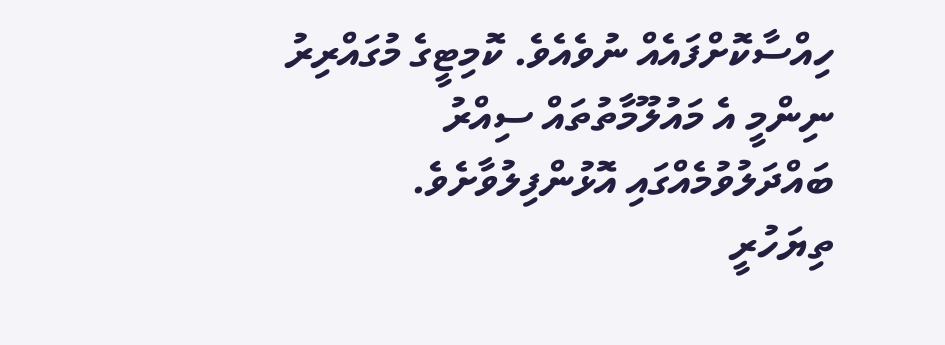ހިއްސާކޮށްފައެއް ނުވެއެވެ. ކޮމިޓީގެ މުގައްރިރު ނިންމީ އެ މައުލޫމާތުތައް ސިއްރު ބައްދަލުވުމެއްގައި އޮޅުންފިލުވާށެވެ.
ތިޔަހުރީ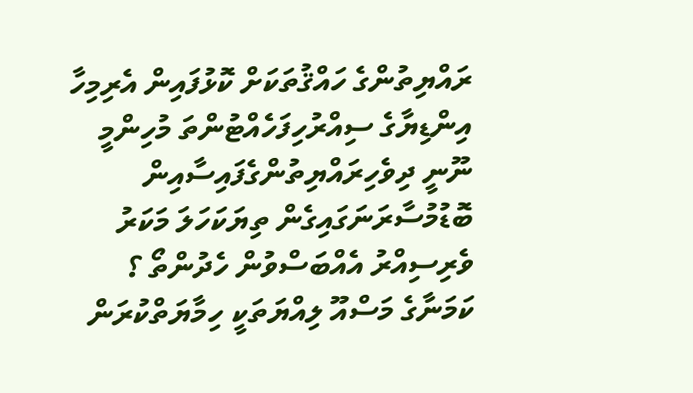ރައްޔިތުންގެ ހައްޤުތަކަށް ކޮޅުފައިން އެރިމިހާ އިންޑިޔާގެ ސިއްރުހިފަހެއްޓުންތަ މުހިންމީ ނޫނީ ދިވެހިރައްޔިތުންގެފައިސާއިން ބޮޑުމުސާރަނަގައިގެން ތިޔަކަހަލަ މަކަރު ވެރިސިއްރު އެއްބަސްވުން ހެދުންތޯ ؟ ކަމަނާގެ މަސްއޫ ލިއްޔަތަކީ ހިމާޔަތްކުރަން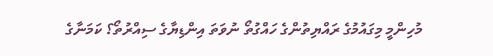މުހިންމީ މިގައުމުގެ ރައްޔިތުންގެ ހައްގުތޯ ނުވަތަ އިންޑިޔާގެ ސިއްރުތޯ؟ ކަމަނާގެ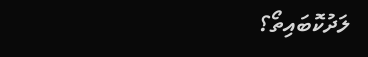ލަދުކޮބައިތޯ؟